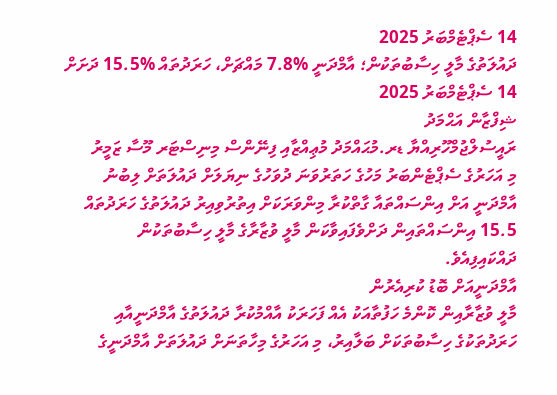14 ސެޕްޓެމްބަރު 2025
ދައުލަތުގެ މާލީ ހިސާބުތަކުން؛ އާމްދަނީ %7.8 މައްޗަށް، ހަރަދުތައް %15.5 ދަށަށް
14 ސެޕްޓެމްބަރު 2025
ޝިފްޒާން އަޙްމަދު
ރައީސުލްޖުމްހޫރިއްޔާ ޑރ.މުޙައްމަދު މުޢިއްޒާއި ފިނޭންސް މިނިސްޓަރ މޫސާ ޒަމީރު
މި އަހަރުގެ ސެޕްޓެންބަރު މަހުގެ ހަތަރުވަނަ ދުވަހުގެ ނިޔަލަށް ދައުލަތަށް ލިބުނު އާމްދަނީ އަށް އިންސައްތައާ ގާތްކުރާ މިންވަރަކަށް އިތުރުވިއިރު ދައުލަތުގެ ހަރަދުތައް 15.5 އިންސައްތައިން ދަށްވެފައިވާކަން މާލީ ވުޒާރާގެ މާލީ ހިސާބުތަކުން ދައްކައިފިއެވެ.
އާމްދަނީއަށް ބޮޑު ކުރިއެރުން
މާލީ ވުޒާރާއިން ކޮންމެ ހަފުތާއަކު އެއް ފަހަރަކު އާއްމުކުރާ ދައުލަތުގެ އާމްދަނީއާއި ހަރަދުތަކުގެ ހިސާބުތަކަށް ބަލާއިރު، މި އަހަރުގެ މިހާތަނަށް ދައުލަތަށް އާމްދަނީގެ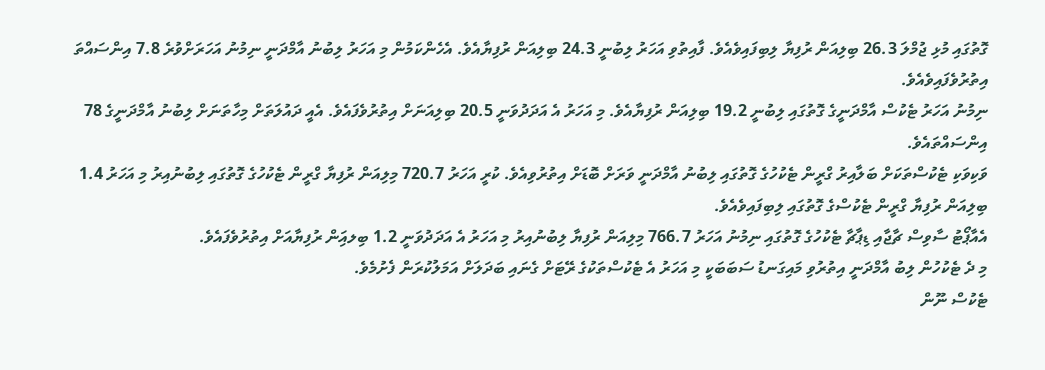ގޮތުގައި މުޅި ޖުމްލަ 26.3 ބިލިއަން ރުފިޔާ ލިބިފައިވެއެވެ. ފާއިތުވި އަހަރު ލިބުނީ 24.3 ބިލިއަން ރުފިޔާއެވެ. އެހެންކަމުން މި އަހަރު ލިބުނު އާމްދަނީ ނިމުނު އަހަރަށްވުރެ 7.8 އިންސައްތަ އިތުރުވެފައިވެއެވެ.
ނިމުނު އަހަރު ޓެކުސް އާމްދަނީގެ ގޮތުގައި ލިބުނީ 19.2 ބިލިއަން ރުފިޔާއެވެ. މި އަހަރު އެ އަދަދުވަނީ 20.5 ބިލިއަނަށް އިތުރުވެފައެވެ. އެއީ ދައުލަތަށް މިހާތަނަށް ލިބުނު އާމްދަނީގެ 78 އިންސައްތައެވެ.
ވަކިވަކި ޓެކުސްތަކަށް ބަލާއިރު ގްރީން ޓެކުހުގެ ގޮތުގައި ލިބުނު އާމްދަނީ ވަރަށް ބޮޑަށް އިތުރުވިއެވެ. ކުރީ އަހަރު 720.7 މިލިއަން ރުފިޔާ ގްރީން ޓެކުހުގެ ގޮތުގައި ލިބުނުއިރު މި އަހަރު 1.4 ބިލިއަން ރުފިޔާ ގްރީން ޓެކުސްގެ ގޮތުގައި ލިބިފައިވެއެވެ.
އެއާޕޯޓު ސާވިސް ޗާޖާއި ޑިޕާޗާ ޓެކުހުގެ ގޮތުގައި ނިމުނު އަހަރު 766.7 މިލިއަން ރުފިޔާ ލިބުނުއިރު މި އަހަރު އެ އަދަދުވަނީ 1.2 ބިލއިަން ރުފިޔާއަށް އިތުރުވެފައެވެ.
މި ދެ ޓެކުހުން ލިބު އާމްދަނީ އިތުރުވި މައިގަނޑު ސަބަބަކީ މި އަހަރު އެ ޓެކުސްތަކުގެ ރޭޓަށް ގެނައި ބަދަލަށް އަމަލުކުރަން ފެށުމެވެ.
ޓެކުސް ނޫން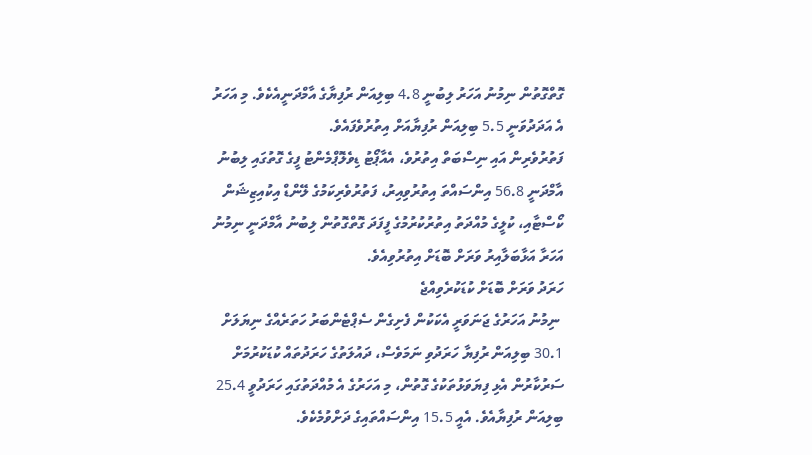ގޮތްގޮތުން ނިމުނު އަހަރު ލިބުނީ 4.8 ބިލިއަން ރުފިޔާގެ އާމްދަނީއެކެވެ. މި އަހަރު އެ އަދަދުވަނީ 5.5 ބިލިއަން ރުފިޔާއަށް އިތުރުވެފައެވެ.
ފަތުރުވެރިން އައި ނިސްބަތް އިތުރުވެ، އެއާޕޯޓު ޑިވެލޮޕްމެންޓު ފީގެ ގޮތުގައި ލިބުނު އާމްދަނީ 56.8 އިންސައްތަ އިތުރުވިއިރު، ފަތުރުވެރިކަމުގެ ލޭންޑް އިކުއިޒިޝަން ކޯސްޓާއި، ކުލީގެ މުއްދަތު އިތުރުކުރުމުގެ ފީފަދަ ގޮތްގޮތުން ލިބުނު އާމްދަނީ ނިމުނު އަހަރާ އަޅާބަލާއިރު ވަރަށް ބޮޑަށް އިތުރުވިއެވެ.
ހަރަދު ވަރަށް ބޮޑަށް ކުޑަކުރެވިއްޖެ
 ނިމުނު އަހަރުގެ ޖަނަވަރީ އެކަކުން ފެށިގެން ސެޕްޓެންބަރު ހަތަރެއްގެ ނިޔަލަށް 30.1 ބިލިއަން ރުފިޔާ ހަރަދުވި ނަމަވެސް، ދައުލަތުގެ ހަރަދުތައް ކުޑަކުރުމަށް ސަރުކާރުން އެޅި ފިޔަވަޅުތަކުގެ ގޮތުން، މި އަހަރުގެ އެ މުއްދަތުގައި ހަރަދުވީ 25.4 ބިލިއަން ރުފިޔާއެވެ. އެއީ 15.5 އިންސައްތައިގެ ދަށްވުމެކެވެ.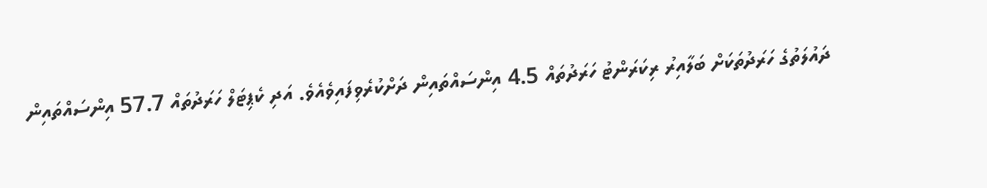ދައުލަތުގެ ހަރަދުތަކަށް ބަލާއިރު ރިކަރަންޓު ހަރަދުތައް 4.5 އިންސައްތައިން ދަށްކުރެވިފައިވެއެވެ. އަދި ކެޕިޓަލް ހަރަދުތައް 57.7 އިންސައްތައިން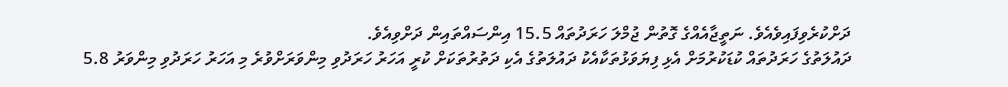ދަށްކުރެވިފައިވެއެވެ. ނަތީޖާއެއްގެ ގޮތުން ޖުމްލަ ހަރަދުތައް 15.5 އިންސައްތައިން ދަށްވިއެވެ.
ދައުލަތުގެ ހަރަދުތައް ކުޑަކުރުމަށް އެޅި ފިޔަވަޅުތަކާއެކު ދައުލަތުގެ އެކި ދަތުރުތަކަށް ކުރީ އަހަރު ހަރަދުވި މިންވަރަށްވުރެ މި އަހަރު ހަރަދުވި މިންވަރު 5.8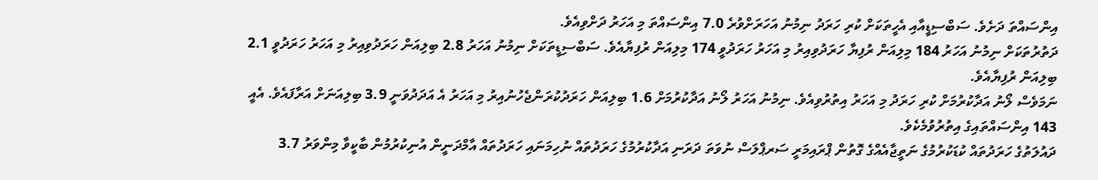އިންސައްތަ ދަށެވެ. ސަބްސިޑީއާއި އެހީތަކަށް ކުރި ހަރަދު ނިމުނު އަހަރަށްވުރެ 7.0 އިންސައްތަ މި އަހަރު ދަށްވިއެވެ.
ދަތުރުތަކަށް ނިމުނު އަހަރު 184 މިލިއަން ރުފިޔާ ހަރަދުވިއިރު މި އަހަރު ހަރަދުވީ 174 މިލިއަން ރުފިޔާއެވެ. ސަބްސިޑީތަކަށް ނިމުނު އަހަރު 2.8 ބިލިއަން ހަރަދުވިއިރު މި އަހަރު ހަރަދުވީ 2.1 ބިލިއަން ރުފިޔާއެވެ.
ނަމަވެސް ލޯނު އަދާކުރުމަށް ކުރި ހަރަދު މި އަހަރު އިތުރުވިއެވެ. ނިމުނު އަހަރު ލޯނު އަދާކުރުމަށް 1.6 ބިލިއަން ހަރަދުކުރަންޖެހުނުއިރު މި އަހަރު އެ އަދަދުވަނީ 3.9 ބިލިއަނަށް އަރާފައެވެ. އެއީ 143 އިންސައްތައިގެ އިތުރުވުމެކެވެ.
ދައުލަތުގެ ހަރަދުތައް ކުޑަކުރުމުގެ ނަތީޖާއެއްގެ ގޮތުން ޕްރައިމަރީ ސަރޕްލަސް ނުވަތަ ދަރަނި އަދާކުރުމުގެ ހަރަދުތައް ނުހިމަނައި ހަރަދުތައް އާމްދަނީން އުނިކުރުމުން ބާކީވާ މިންވަރު 3.7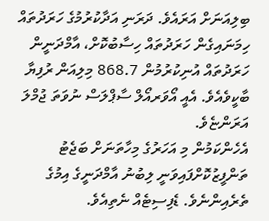ބިލިއަނަށް އަރައެވެ. ދަރަނި އަދާކުރުމުގެ ހަރަދުތައް ހިމަނައިގެން ހަރަދުތައް ހިސާބުކޮށް، އާމްދަނީން ހަރަދުތައް އުނިކުރުމުން 868.7 މިލިއަން ރުފިޔާ ބާކީވެއެވެ. އެއީ އޯވަރއޯލް ސާޕްލަސް ނުވަތަ ޖުމްލަ އަރަންޏެވެ.
އެހެންކަމުން މި އަހަރުގެ މިހާތަނަށް ބަޖެޓު ތަންފީޒުކޮށްފައިވަނީ ލިބުނު އާމްދަނީގެ އިމުގެ ތެރެއިންނެވެ. ޑެފިސިޓެއް ނެތިއެވެ.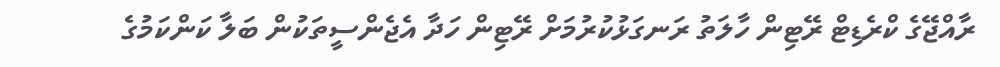ރާއްޖޭގެ ކްރެޑިޓް ރޭޓިން ހާލަތު ރަނގަޅުކުރުމަށް ރޭޓިން ހަދާ އެޖެންސީތަކުން ބަލާ ކަންކަމުގެ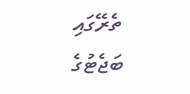ތެރޭގައި ބަޖެޓުގެ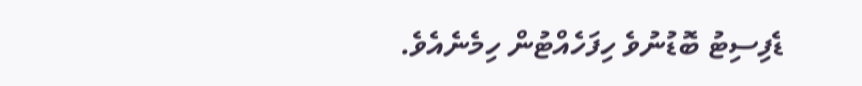ޑެފިސިޓު ބޮޑުނުވެ ހިފަހެއްޓުން ހިމެނެއެވެ.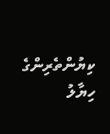ކިޔުންތެރިންގެ ހިޔާލު